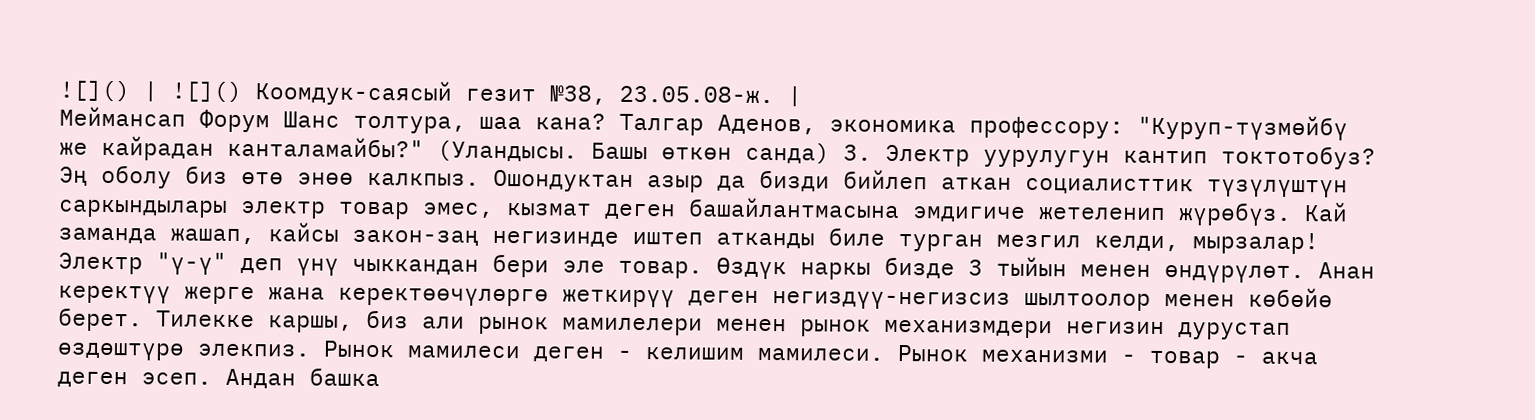![]() | ![]() Коомдук-саясый гезит №38, 23.05.08-ж. |
Меймансап Форум Шанс толтура, шаа кана? Талгар Аденов, экономика профессору: "Куруп-түзмөйбү же кайрадан канталамайбы?" (Уландысы. Башы өткөн санда) 3. Электр уурулугун кантип токтотобуз? Эң оболу биз өтө энөө калкпыз. Ошондуктан азыр да бизди бийлеп аткан социалисттик түзүлүштүн саркындылары электр товар эмес, кызмат деген башайлантмасына эмдигиче жетеленип жүрөбүз. Кай заманда жашап, кайсы закон-заң негизинде иштеп атканды биле турган мезгил келди, мырзалар! Электр "ү-ү" деп үнү чыккандан бери эле товар. Өздүк наркы бизде 3 тыйын менен өндүрүлөт. Анан керектүү жерге жана керектөөчүлөргө жеткирүү деген негиздүү-негизсиз шылтоолор менен көбөйө берет. Тилекке каршы, биз али рынок мамилелери менен рынок механизмдери негизин дурустап өздөштүрө элекпиз. Рынок мамилеси деген - келишим мамилеси. Рынок механизми - товар - акча деген эсеп. Андан башка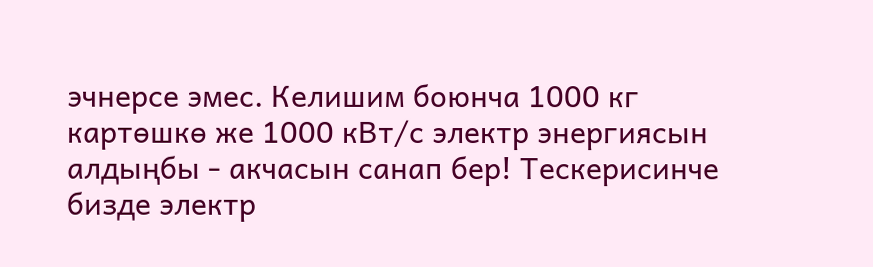эчнерсе эмес. Келишим боюнча 1000 кг картөшкө же 1000 кВт/с электр энергиясын алдыңбы - акчасын санап бер! Тескерисинче бизде электр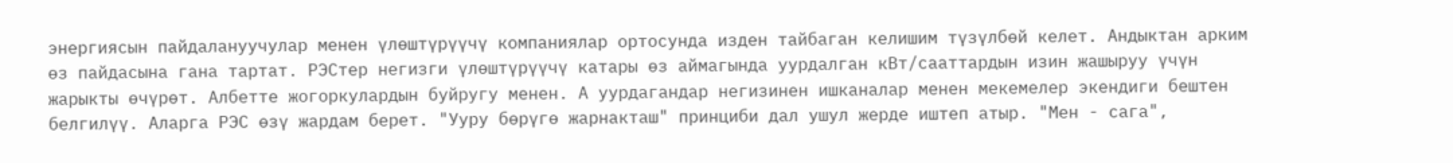энергиясын пайдалануучулар менен үлөштүрүүчү компаниялар ортосунда изден тайбаган келишим түзүлбөй келет. Андыктан арким өз пайдасына гана тартат. РЭСтер негизги үлөштүрүүчү катары өз аймагында уурдалган кВт/сааттардын изин жашыруу үчүн жарыкты өчүрөт. Албетте жогоркулардын буйругу менен. А уурдагандар негизинен ишканалар менен мекемелер экендиги бештен белгилүү. Аларга РЭС өзү жардам берет. "Ууру бөрүгө жарнакташ" принциби дал ушул жерде иштеп атыр. "Мен - сага",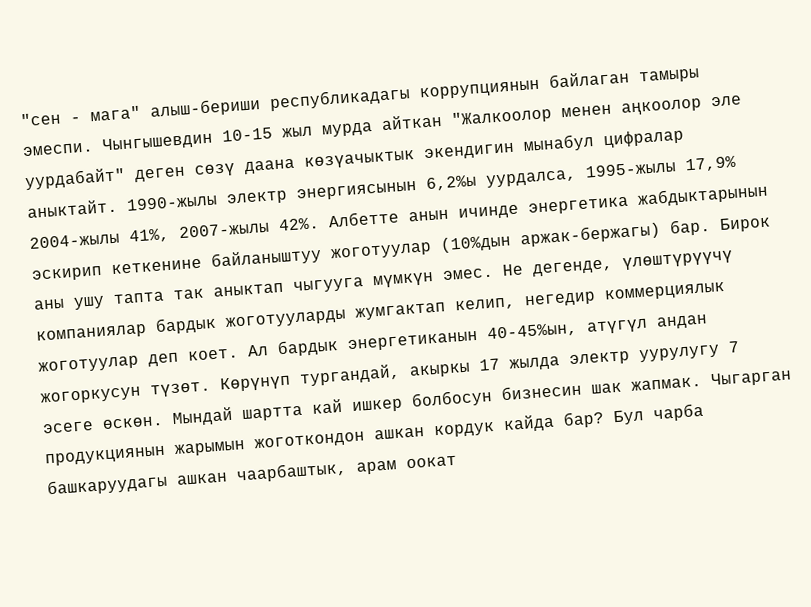"сен - мага" алыш-бериши республикадагы коррупциянын байлаган тамыры эмеспи. Чынгышевдин 10-15 жыл мурда айткан "Жалкоолор менен аңкоолор эле уурдабайт" деген сөзү даана көзүачыктык экендигин мынабул цифралар аныктайт. 1990-жылы электр энергиясынын 6,2%ы уурдалса, 1995-жылы 17,9% 2004-жылы 41%, 2007-жылы 42%. Албетте анын ичинде энергетика жабдыктарынын эскирип кеткенине байланыштуу жоготуулар (10%дын аржак-бержагы) бар. Бирок аны ушу тапта так аныктап чыгууга мүмкүн эмес. Не дегенде, үлөштүрүүчү компаниялар бардык жоготууларды жумгактап келип, негедир коммерциялык жоготуулар деп коет. Ал бардык энергетиканын 40-45%ын, атүгүл андан жогоркусун түзөт. Көрүнүп тургандай, акыркы 17 жылда электр уурулугу 7 эсеге өскөн. Мындай шартта кай ишкер болбосун бизнесин шак жапмак. Чыгарган продукциянын жарымын жоготкондон ашкан кордук кайда бар? Бул чарба башкаруудагы ашкан чаарбаштык, арам оокат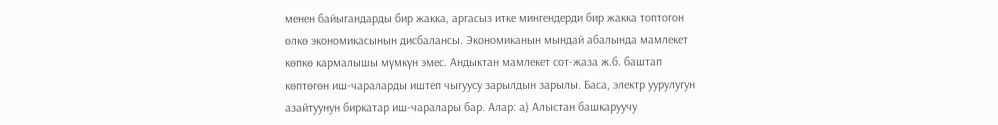менен байыгандарды бир жакка, аргасыз итке мингендерди бир жакка топтогон өлкө экономикасынын дисбалансы. Экономиканын мындай абалында мамлекет көпкө кармалышы мүмкүн эмес. Андыктан мамлекет сот-жаза ж.б. баштап көптөгөн иш-чараларды иштеп чыгуусу зарылдын зарылы. Баса, электр уурулугун азайтуунун биркатар иш-чаралары бар. Алар: а) Алыстан башкаруучу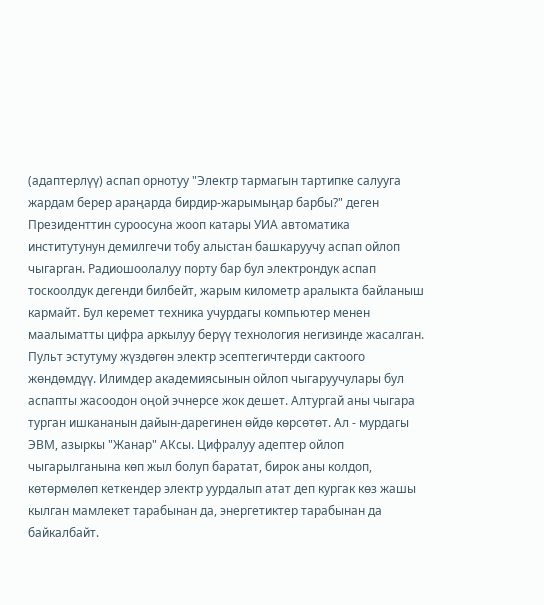(адаптерлүү) аспап орнотуу "Электр тармагын тартипке салууга жардам берер араңарда бирдир-жарымыңар барбы?" деген Президенттин суроосуна жооп катары УИА автоматика институтунун демилгечи тобу алыстан башкаруучу аспап ойлоп чыгарган. Радиошоолалуу порту бар бул электрондук аспап тоскоолдук дегенди билбейт, жарым километр аралыкта байланыш кармайт. Бул керемет техника учурдагы компьютер менен маалыматты цифра аркылуу берүү технология негизинде жасалган. Пульт эстутуму жүздөгөн электр эсептегичтерди сактоого жөндөмдүү. Илимдер академиясынын ойлоп чыгаруучулары бул аспапты жасоодон оңой эчнерсе жок дешет. Алтургай аны чыгара турган ишкананын дайын-дарегинен өйдө көрсөтөт. Ал - мурдагы ЭВМ, азыркы "Жанар" АКсы. Цифралуу адептер ойлоп чыгарылганына көп жыл болуп баратат, бирок аны колдоп, көтөрмөлөп кеткендер электр уурдалып атат деп кургак көз жашы кылган мамлекет тарабынан да, энергетиктер тарабынан да байкалбайт.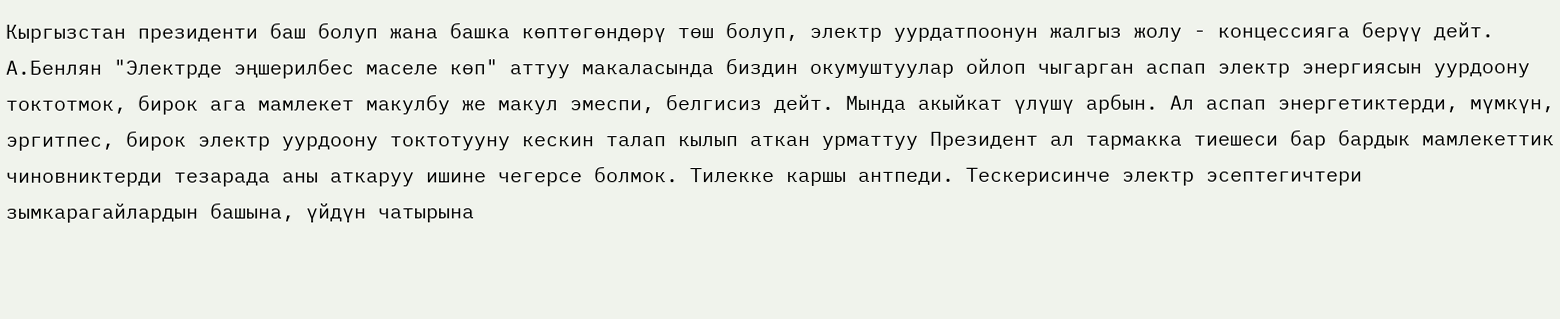Кыргызстан президенти баш болуп жана башка көптөгөндөрү төш болуп, электр уурдатпоонун жалгыз жолу - концессияга берүү дейт. А.Бенлян "Электрде эңшерилбес маселе көп" аттуу макаласында биздин окумуштуулар ойлоп чыгарган аспап электр энергиясын уурдоону токтотмок, бирок ага мамлекет макулбу же макул эмеспи, белгисиз дейт. Мында акыйкат үлүшү арбын. Ал аспап энергетиктерди, мүмкүн, эргитпес, бирок электр уурдоону токтотууну кескин талап кылып аткан урматтуу Президент ал тармакка тиешеси бар бардык мамлекеттик чиновниктерди тезарада аны аткаруу ишине чегерсе болмок. Тилекке каршы антпеди. Тескерисинче электр эсептегичтери зымкарагайлардын башына, үйдүн чатырына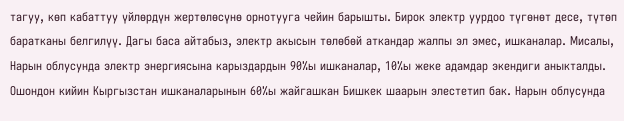тагуу, көп кабаттуу үйлөрдүн жертөлөсүнө орнотууга чейин барышты. Бирок электр уурдоо түгөнөт десе, түтөп баратканы белгилүү. Дагы баса айтабыз, электр акысын төлөбөй аткандар жалпы эл эмес, ишканалар. Мисалы, Нарын облусунда электр энергиясына карыздардын 90%ы ишканалар, 10%ы жеке адамдар экендиги аныкталды. Ошондон кийин Кыргызстан ишканаларынын 60%ы жайгашкан Бишкек шаарын элестетип бак. Нарын облусунда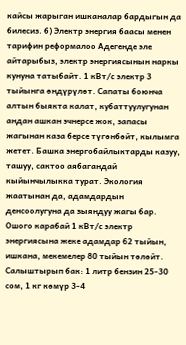кайсы жарыган ишканалар бардыгын да билесиз. б) Электр энергия баасы менен тарифин реформалоо Адегенде эле айтарыбыз, электр энергиясынын наркы кунуна татыбайт. 1 кВт/с электр 3 тыйынга өндүрүлөт. Сапаты боюнча алтын быякта калат, кубаттуулугунан андан ашкан эчнерсе жок, запасы жагынан каза берсе түгөнбөйт, кылымга жетет. Башка энергобайлыктарды казуу, ташуу, сактоо аябагандай кыйынчылыкка турат. Экология жаатынан да, адамдардын денсоолугуна да зыяндуу жагы бар. Ошого карабай 1 кВт/с электр энергиясына жеке адамдар 62 тыйын, ишкана, мекемелер 80 тыйын төлөйт. Салыштырып бак: 1 литр бензин 25-30 сом, 1 кг көмүр 3-4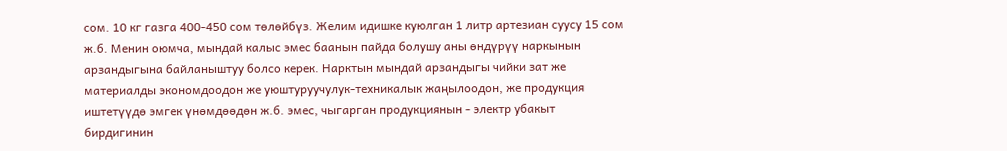сом. 10 кг газга 400-450 сом төлөйбүз. Желим идишке куюлган 1 литр артезиан суусу 15 сом ж.б. Менин оюмча, мындай калыс эмес баанын пайда болушу аны өндүрүү наркынын арзандыгына байланыштуу болсо керек. Нарктын мындай арзандыгы чийки зат же материалды экономдоодон же уюштуруучулук-техникалык жаңылоодон, же продукция иштетүүдө эмгек үнөмдөөдөн ж.б. эмес, чыгарган продукциянын - электр убакыт бирдигинин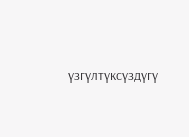үзгүлтүксүздүгү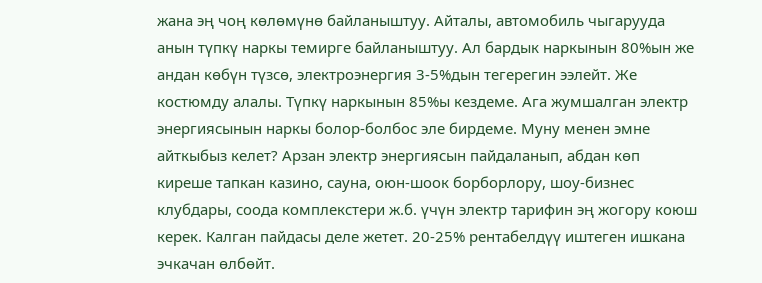жана эң чоң көлөмүнө байланыштуу. Айталы, автомобиль чыгарууда анын түпкү наркы темирге байланыштуу. Ал бардык наркынын 80%ын же андан көбүн түзсө, электроэнергия 3-5%дын тегерегин ээлейт. Же костюмду алалы. Түпкү наркынын 85%ы кездеме. Ага жумшалган электр энергиясынын наркы болор-болбос эле бирдеме. Муну менен эмне айткыбыз келет? Арзан электр энергиясын пайдаланып, абдан көп киреше тапкан казино, сауна, оюн-шоок борборлору, шоу-бизнес клубдары, соода комплекстери ж.б. үчүн электр тарифин эң жогору коюш керек. Калган пайдасы деле жетет. 20-25% рентабелдүү иштеген ишкана эчкачан өлбөйт.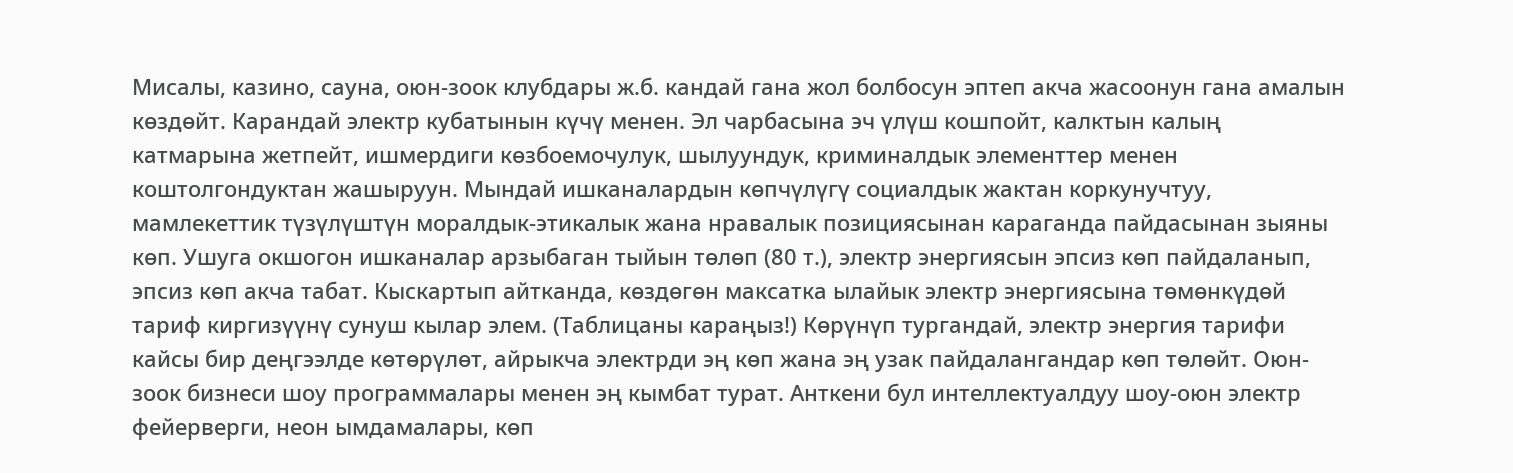Мисалы, казино, сауна, оюн-зоок клубдары ж.б. кандай гана жол болбосун эптеп акча жасоонун гана амалын көздөйт. Карандай электр кубатынын күчү менен. Эл чарбасына эч үлүш кошпойт, калктын калың катмарына жетпейт, ишмердиги көзбоемочулук, шылуундук, криминалдык элементтер менен коштолгондуктан жашыруун. Мындай ишканалардын көпчүлүгү социалдык жактан коркунучтуу, мамлекеттик түзүлүштүн моралдык-этикалык жана нравалык позициясынан караганда пайдасынан зыяны көп. Ушуга окшогон ишканалар арзыбаган тыйын төлөп (80 т.), электр энергиясын эпсиз көп пайдаланып, эпсиз көп акча табат. Кыскартып айтканда, көздөгөн максатка ылайык электр энергиясына төмөнкүдөй тариф киргизүүнү сунуш кылар элем. (Таблицаны караңыз!) Көрүнүп тургандай, электр энергия тарифи кайсы бир деңгээлде көтөрүлөт, айрыкча электрди эң көп жана эң узак пайдалангандар көп төлөйт. Оюн-зоок бизнеси шоу программалары менен эң кымбат турат. Анткени бул интеллектуалдуу шоу-оюн электр фейерверги, неон ымдамалары, көп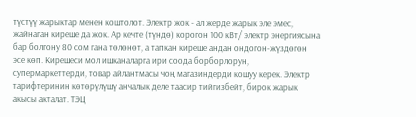түстүү жарыктар менен коштолот. Электр жок - ал жерде жарык эле эмес, жайнаган киреше да жок. Ар кечте (түндө) корогон 100 кВт/ электр энергиясына бар болгону 80 сом гана төлөнөт, а тапкан киреше андан ондогон-жүздөгөн эсе көп. Кирешеси мол ишканаларга ири соода борборлорун, супермаркеттерди, товар айлантмасы чоң магазиндерди кошуу керек. Электр тарифтеринин көтөрүлүшү анчалык деле таасир тийгизбейт, бирок жарык акысы акталат. ТЭЦ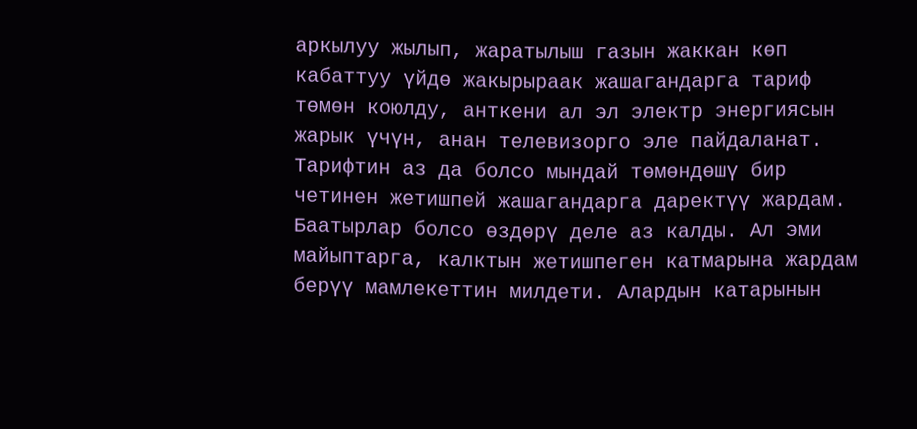аркылуу жылып, жаратылыш газын жаккан көп кабаттуу үйдө жакырыраак жашагандарга тариф төмөн коюлду, анткени ал эл электр энергиясын жарык үчүн, анан телевизорго эле пайдаланат. Тарифтин аз да болсо мындай төмөндөшү бир четинен жетишпей жашагандарга даректүү жардам. Баатырлар болсо өздөрү деле аз калды. Ал эми майыптарга, калктын жетишпеген катмарына жардам берүү мамлекеттин милдети. Алардын катарынын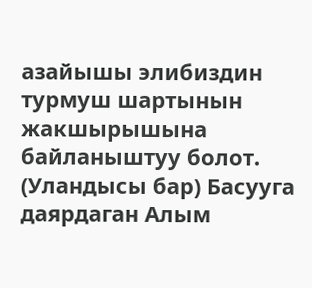азайышы элибиздин турмуш шартынын жакшырышына байланыштуу болот. (Уландысы бар) Басууга даярдаган Алым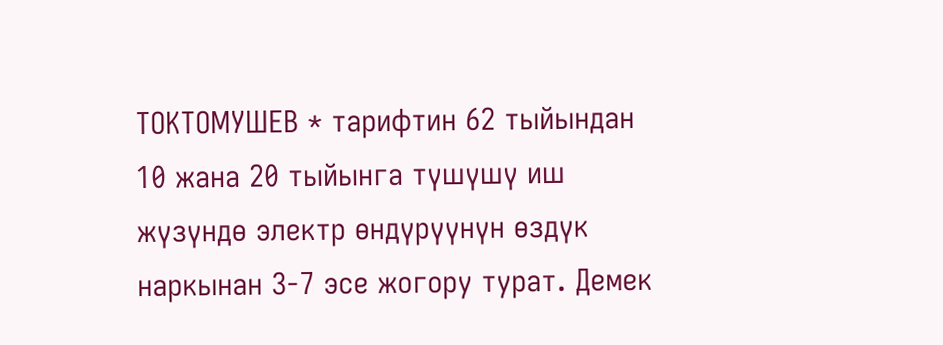ТОКТОМУШЕВ * тарифтин 62 тыйындан 10 жана 20 тыйынга түшүшү иш жүзүндө электр өндүрүүнүн өздүк наркынан 3-7 эсе жогору турат. Демек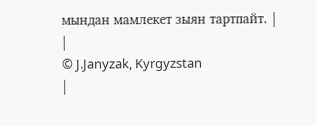мындан мамлекет зыян тартпайт. |
|
© J.Janyzak, Kyrgyzstan
|